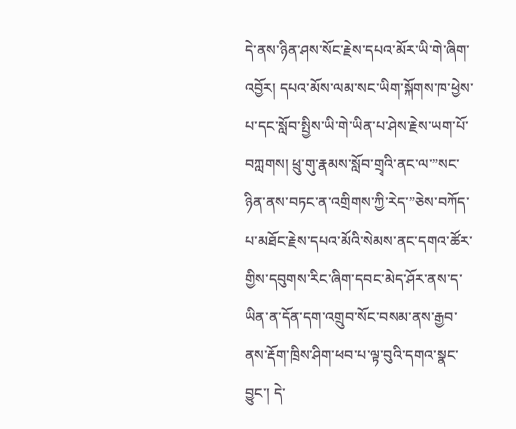དེ་ནས་ཉིན་ཤས་སོང་རྗེས་དཔའ་མོར་ཡི་གེ་ཞིག་འབྱོར། དཔའ་མོས་ལམ་སང་ཡིག་སྐོགས་ཁ་ཕྱེས་པ་དང་སློབ་སྤྱིས་ཡི་གེ་ཡིན་པ་ཤེས་རྗེས་ཡག་པོ་བཀླགས། ཕྲུ་གུ་རྣམས་སློབ་གྲྭའི་ནང་ལ་”སང་ཉིན་ནས་བཏང་ན་འགྲིགས་ཀྱི་རེད་”ཅེས་བཀོད་པ་མཐོང་རྗེས་དཔའ་མོའི་སེམས་ནང་དགའ་ཚོར་གྱིས་དབུགས་རིང་ཞིག་དབང་མེད་ཤོར་ནས་ད་ཡིན་ན་དོན་དག་འགྲུབ་སོང་བསམ་ནས་རྒྱབ་ནས་རྡོག་ཁྲིས་ཤིག་ཕབ་པ་ལྟ་བུའི་དགའ་སྣང་བྱུང་། དེ་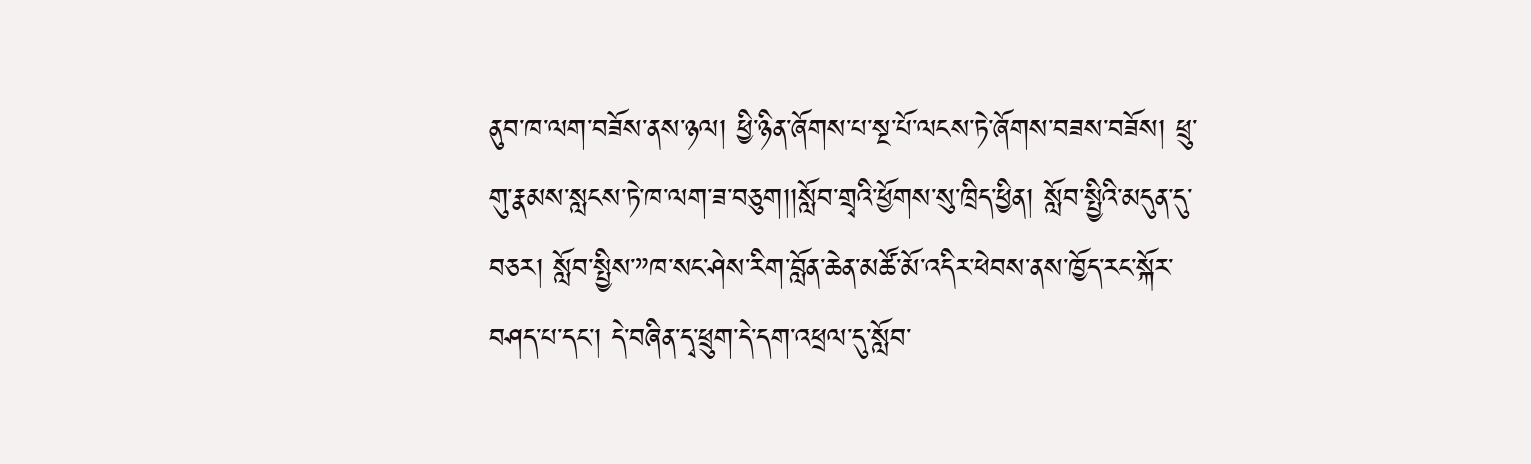ནུབ་ཁ་ལག་བཟོས་ནས་ཉལ། ཕྱི་ཉིན་ཞོགས་པ་སྔ་པོ་ལངས་ཏེ་ཞོགས་བཟས་བཟོས། ཕྲུ་གུ་རྣམས་སླངས་ཏེ་ཁ་ལག་ཟ་བཅུག།།སློབ་གྲྭའི་ཕྱོགས་སུ་ཁྲིད་ཕྱིན། སློབ་སྤྱིའི་མདུན་དུ་བཅར། སློབ་སྤྱིས་”ཁ་སང་ཤེས་རིག་བློན་ཆེན་མཚོ་མོ་འདིར་ཕེབས་ནས་ཁྱོད་རང་སྐོར་བཤད་པ་དང་། དེ་བཞིན་དྭ་ཕྲུག་དེ་དག་འཕྲལ་དུ་སློབ་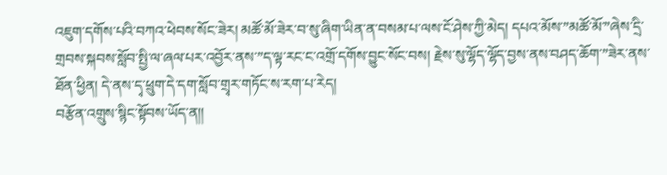འཇུག་དགོས་པའི་བཀའ་ཕེབས་སོང་ཟེར། མཚོ་མོ་ཟེར་བ་སུ་ཞིག་ཡིན་ན་བསམ་པ་ལས་ངོ་ཤེས་ཀྱི་མེད། དཔའ་མོས་”མཚོ་མོ་”ཞེས་དྲི་གྲབས་སྐབས་སློབ་སྤྱི་ལ་ཞལ་པར་འབྱོར་ནས་”ད་ལྟ་རང་ང་འགྲོ་དགོས་བྱུང་སོང་བས། རྗེས་སུ་ལྷོད་ལྷོད་བྱས་ནས་བཤད་ཆོག་”ཟེར་ནས་ཐོན་ཕྱིན། དེ་ནས་དྭ་ཕྲུག་དེ་དག་སློབ་གྲྭར་གཏོང་ས་རག་པ་རེད།
བརྩོན་འགྲུས་སྙིང་སྟོབས་ཡོད་ན།།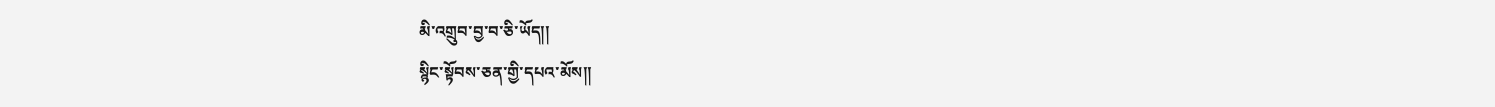མི་འགྲུབ་བྱ་བ་ཅི་ཡོད།།
སྙིང་སྟོབས་ཅན་གྱི་དཔའ་མོས།།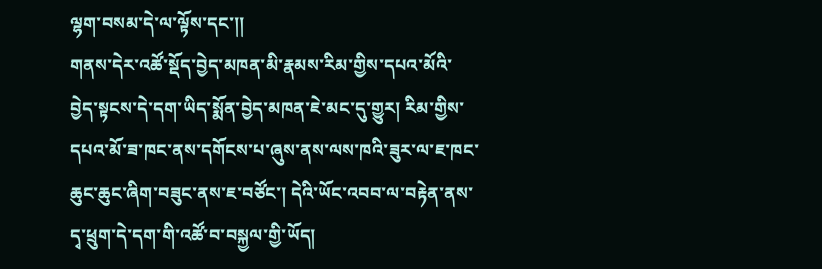ལྷག་བསམ་དེ་ལ་ལྟོས་དང་།།
གནས་དེར་འཚོ་སྡོད་བྱེད་མཁན་མི་རྣམས་རིམ་གྱིས་དཔའ་མོའི་བྱེད་སྟངས་དེ་དག་ཡིད་སྨོན་བྱེད་མཁན་ཇེ་མང་དུ་གྱུར། རིམ་གྱིས་དཔའ་མོ་ཟ་ཁང་ནས་དགོངས་པ་ཞུས་ནས་ལས་ཁའི་ཟུར་ལ་ཇ་ཁང་ཆུང་ཆུང་ཞིག་བཟུང་ནས་ཇ་བཙོང་། དེའི་ཡོང་འབབ་ལ་བརྟེན་ནས་དྭ་ཕྲུག་དེ་དག་གི་འཚོ་བ་བསྐྱལ་གྱི་ཡོད།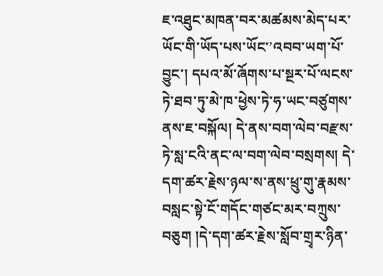ཇ་འཐུང་མཁན་བར་མཚམས་མེད་པར་ཡོང་གི་ཡོད་པས་ཡོང་’འབབ་ཡག་པོ་བྱུང་། དཔའ་མོ་ཞོགས་པ་སྔར་པོ་ལངས་ཏེ་ཐབ་ཏུ་མེ་ཁ་ཕྱེས་ཏེ་ཧ་ཡང་བཙུགས་ནས་ཇ་བསྐོལ། དེ་ནས་བག་ལེབ་བརྫས་ཏེ་སླ་ངའི་ནང་ལ་བག་ལེབ་བསྲགས། དེ་དག་ཚར་རྗེས་ཉལ་ས་ནས་ཕྲུ་གུ་རྣམས་བསླང་སྟེ་ངོ་གདོང་གཙང་མར་བཀྲུས་བཅུག །དེ་དག་ཚར་རྗེས་སློབ་གྲྭར་ཉིན་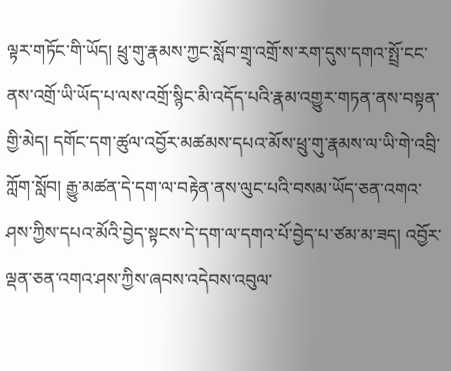ལྟར་གཏོང་གི་ཡོད། ཕྲུ་གུ་རྣམས་ཀྱང་སློབ་གྲྭ་འགྲོ་ས་རག་དུས་དགའ་སྤྲོ་ངང་ནས་འགྲོ་ཡི་ཡོད་པ་ལས་འགྲོ་སྙིང་མི་འདོད་པའི་རྣམ་འགྱུར་གཏན་ནས་བསྟན་གྱི་མེད། དགོང་དག་ཚུལ་འབྱོར་མཚམས་དཔའ་མོས་ཕྲུ་གུ་རྣམས་ལ་ཡི་གེ་འབྲི་ཀློག་སློབ། རྒྱུ་མཚན་དེ་དག་ལ་བརྟེན་ནས་ལུང་པའི་བསམ་ཡོད་ཅན་འགའ་ཤས་ཀྱིས་དཔའ་མོའི་བྱེད་སྟངས་དེ་དག་ལ་དགའ་པོ་བྱེད་པ་ཙམ་མ་ཟད། འབྱོར་ལྡན་ཅན་འགའ་ཤས་ཀྱིས་ཞབས་འདེབས་འབུལ་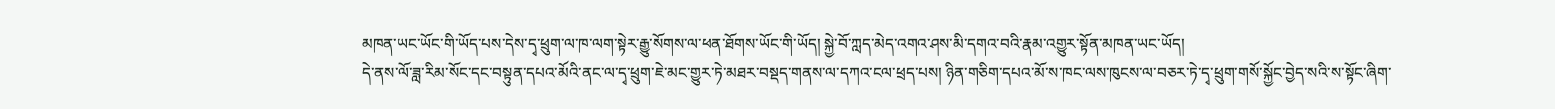མཁན་ཡང་ཡོང་གི་ཡོད་པས་དེས་དྭ་ཕྲུག་ལ་ཁ་ལག་སྟེར་རྒྱུ་སོགས་ལ་ཕན་ཐོགས་ཡོང་གི་ཡོད། སྐྱེ་བོ་ཀླད་མེད་འགའ་ཤས་མི་དགའ་བའི་རྣམ་འགྱུར་སྟོན་མཁན་ཡང་ཡོད།
དེ་ནས་ལོ་ཟླ་རིམ་སོང་དང་བསྟུན་དཔའ་མོའི་ནང་ལ་དྭ་ཕྲུག་ཇེ་མང་གྱུར་ཏེ་མཐར་བསྡད་གནས་ལ་དཀའ་ངལ་ཕྲད་པས། ཉིན་གཅིག་དཔའ་མོ་ས་ཁང་ལས་ཁུངས་ལ་བཅར་ཏེ་དྭ་ཕྲུག་གསོ་སྐྱོང་བྱེད་སའི་ས་སྟོང་ཞིག་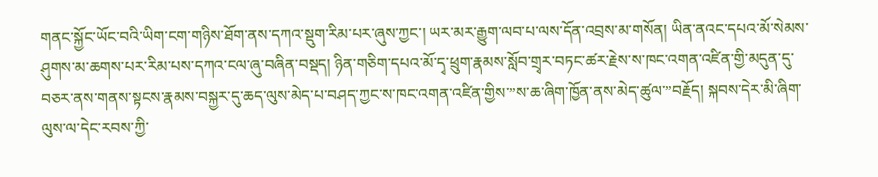གནང་སྐྱོང་ཡོང་བའི་ཡིག་ངག་གཉིས་ཐོག་ནས་དཀའ་སྡུག་རིམ་པར་ཞུས་ཀྱང་། ཡར་མར་རྒྱུག་ལབ་པ་ལས་དོན་འབྲས་མ་གསོན། ཡིན་ནའང་དཔའ་མོ་སེམས་ཤུགས་མ་ཆགས་པར་རིམ་པས་དཀའ་ངལ་ཞུ་བཞིན་བསྡད། ཉིན་གཅིག་དཔའ་མོ་དྭ་ཕྲུག་རྣམས་སློབ་གྲྭར་བཏང་ཚར་རྗེས་ས་ཁང་འགན་འཛིན་གྱི་མདུན་དུ་བཅར་ནས་གནས་སྟངས་རྣམས་བསྐྱར་དུ་ཆད་ལུས་མེད་པ་བཤད་ཀྱང་ས་ཁང་འགན་འཛིན་གྱིས་”ས་ཆ་ཞིག་ཁྱོན་ནས་མེད་ཚུལ་”བརྗོད། སྐབས་དེར་མི་ཞིག་ལུས་ལ་དེང་རབས་ཀྱི་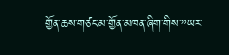གྱོན་ཆས་གཙང་མ་གྱོན་མཁན་ཞིག་གིས་”ཡར་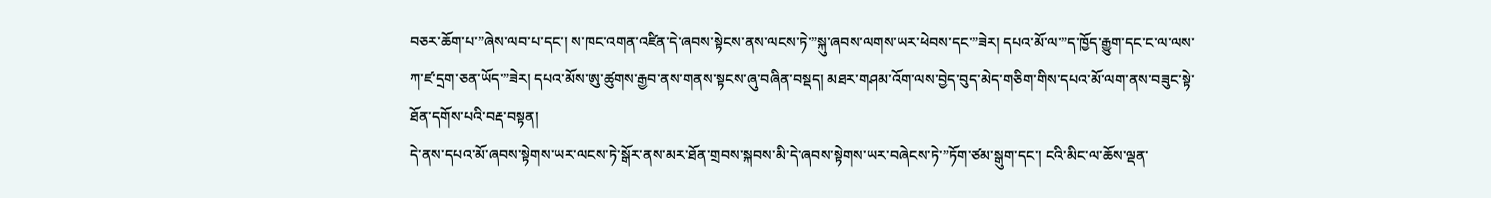བཅར་ཆོག་པ་”ཞེས་ལབ་པ་དང་། ས་ཁང་འགན་འཛིན་དེ་ཞབས་སྟེངས་ནས་ལངས་ཏེ་”སྐུ་ཞབས་ལགས་ཡར་ཕེབས་དང་”ཟེར། དཔའ་མོ་ལ་”ད་ཁྱོད་རྒྱུག་དང་ང་ལ་ལས་ཀ་ཛ་དྲག་ཅན་ཡོད་”ཟེར། དཔའ་མོས་ཨུ་ཚུགས་རྒྱབ་ནས་གནས་སྟངས་ཞུ་བཞིན་བསྡད། མཐར་གཤམ་འོག་ལས་བྱེད་བུད་མེད་གཅིག་གིས་དཔའ་མོ་ལག་ནས་བཟུང་སྟེ་ཐོན་དགོས་པའི་བརྡ་བསྟན།
དེ་ནས་དཔའ་མོ་ཞབས་སྟེགས་ཡར་ལངས་ཏེ་སྒོར་ནས་མར་ཐོན་གྲབས་སྐབས་མི་དེ་ཞབས་སྟེགས་ཡར་བཞེངས་ཏེ་”ཏོག་ཙམ་སྒུག་དང་། ངའི་མིང་ལ་ཆོས་ལྡན་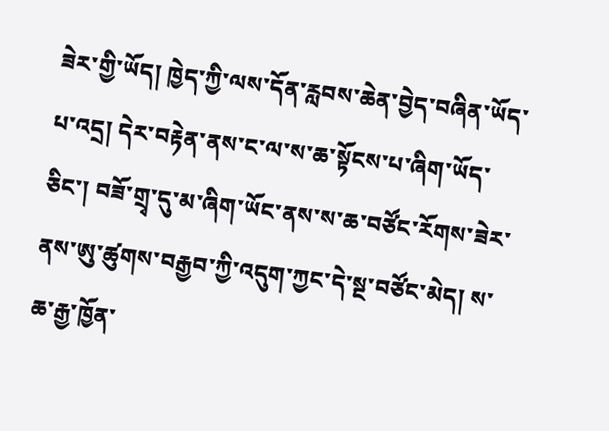ཟེར་གྱི་ཡོད། ཁྱེད་ཀྱི་ལས་དོན་རླབས་ཆེན་བྱེད་བཞིན་ཡོད་པ་འདྲ། དེར་བརྟེན་ནས་ང་ལ་ས་ཆ་སྟོངས་པ་ཞིག་ཡོད་ཅིང་། བཟོ་གྲྭ་དུ་མ་ཞིག་ཡོང་ནས་ས་ཆ་བཙོང་རོགས་ཟེར་ནས་ཨུ་ཚུགས་བརྒྱབ་ཀྱི་འདུག་ཀྱང་དེ་སྔ་བཙོང་མེད། ས་ཆ་རྒྱ་ཁྱོན་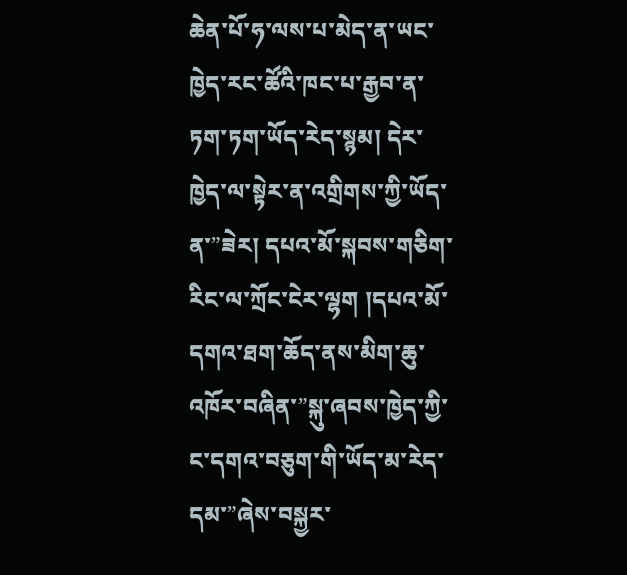ཆེན་པོ་ཧ་ལས་པ་མེད་ན་ཡང་ཁྱེད་རང་ཚོའི་ཁང་པ་རྒྱབ་ན་ཏག་ཏག་ཡོད་རེད་སྙམ། དེར་ཁྱེད་ལ་སྟེར་ན་འགྲིགས་ཀྱི་ཡོད་ན་”ཟེར། དཔའ་མོ་སྐབས་གཅིག་རིང་ལ་ཀྲོང་ངེར་ལྷག །དཔའ་མོ་དགའ་ཐག་ཆོད་ནས་མིག་ཆུ་འཁོར་བཞིན་”སྐུ་ཞབས་ཁྱེད་ཀྱི་ང་དགའ་བཅུག་གི་ཡོད་མ་རེད་དམ་”ཞེས་བསྐྱར་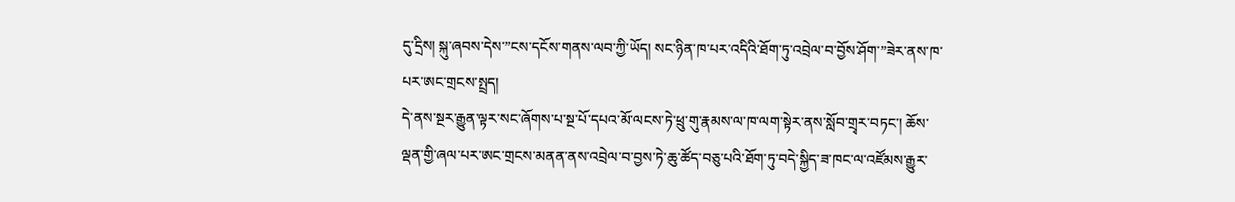དུ་དྲིས། སྐུ་ཞབས་དེས་”ངས་དངོས་གནས་ལབ་ཀྱི་ཡོད། སང་ཉིན་ཁ་པར་འདིའི་ཐོག་ཏུ་འབྲེལ་བ་བྱོས་ཤོག་”ཟེར་ནས་ཁ་པར་ཨང་གྲངས་སྤྲད།
དེ་ནས་སྔར་རྒྱུན་ལྟར་སང་ཞོགས་པ་སྔ་པོ་དཔའ་མོ་ལངས་ཏེ་ཕྲུ་གུ་རྣམས་ལ་ཁ་ལག་སྟེར་ནས་སློབ་གྲྭར་བཏང་། ཆོས་ལྡན་གྱི་ཞལ་པར་ཨང་གྲངས་མནན་ནས་འབྲེལ་བ་བྱས་ཏེ་ཆུ་ཚོད་བཅུ་པའི་ཐོག་ཏུ་བདེ་སྐྱིད་ཟ་ཁང་ལ་འཛོམས་རྒྱུར་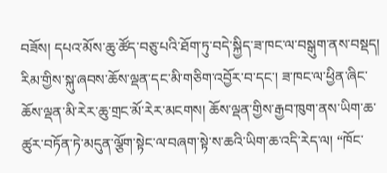བཟོས། དཔའ་མོས་ཆུ་ཚོད་བཅུ་པའི་ཐོག་ཏུ་བདེ་སྐྱིད་ཟ་ཁང་ལ་བསྒུག་ནས་བསྡད། རིམ་གྱིས་སྐུ་ཞབས་ཆོས་ལྡན་དང་མི་གཅིག་འབྱོར་བ་དང་། ཟ་ཁང་ལ་ཕྱིན་ཞིང་ཆོས་ལྡན་མི་རེར་ཆུ་གྲང་མོ་རེར་མངགས། ཆོས་ལྡན་གྱིས་རྒྱབ་ཁུག་ནས་ཡིག་ཆ་ཚུར་བཏོན་ཏེ་མདུན་ལྕོག་སྟེང་ལ་བཞག་སྟེ་ས་ཆའི་ཡིག་ཆ་འདི་རེད་ལ། “ཁོང་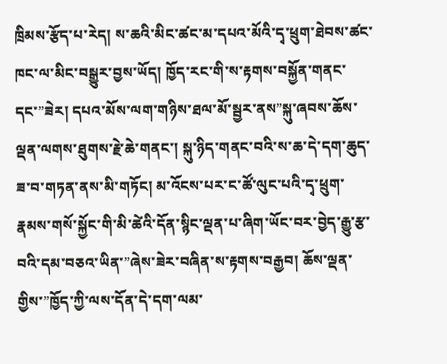ཁྲིམས་རྩོད་པ་རེད། ས་ཆའི་མིང་ཚང་མ་དཔའ་མོའི་དྭ་ཕྲུག་ཐེབས་ཚང་ཁང་ལ་མིང་བསྒྱུར་བྱས་ཡོད། ཁྱོད་རང་གི་ས་རྟགས་བསྐྱོན་གནང་དང་”ཟེར། དཔའ་མོས་ལག་གཉིས་ཐལ་མོ་སྦྱར་ནས”སྐུ་ཞབས་ཆོས་ལྡན་ལགས་ཐུགས་རྗེ་ཆེ་གནང་། སྐུ་ཉིད་གནང་བའི་ས་ཆ་དེ་དག་ཆུད་ཟ་བ་གཏན་ནས་མི་གཏོང། མ་འོངས་པར་ང་ཚོ་ལུང་པའི་དྭ་ཕྲུག་རྣམས་གསོ་སྐྱོང་གི་མི་ཚེའི་དོན་སྙིང་ལྡན་པ་ཞིག་ཡོང་བར་བྱེད་རྒྱུ་རྩ་བའི་དམ་བཅའ་ཡིན་”ཞེས་ཟེར་བཞིན་ས་རྟགས་བརྒྱབ། ཆོས་ལྡན་གྱིས་”ཁྱོད་ཀྱི་ལས་དོན་དེ་དག་ལམ་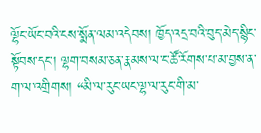ལྷོང་ཡོང་བའི་ངས་སྨོན་ལམ་འདེབས། ཁྱོད་འདྲ་བའི་བུད་མེད་སྙིང་སྟོབས་དང་། ལྷག་བསམ་ཅན་རྣམས་ལ་ང་ཚོ་རོགས་པ་མ་བྱས་ན་ག་ལ་འགྲིགས། “མི་ལ་རུང་ཡང་ལྷ་ལ་རུང་གི་མ་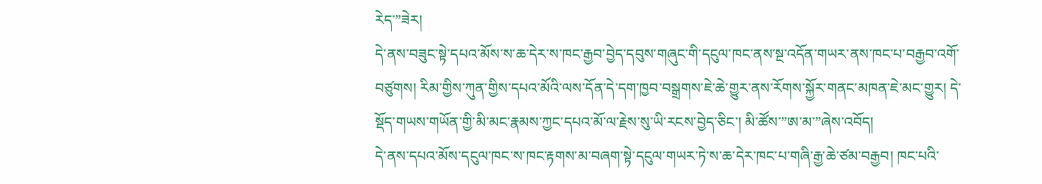རེད་”ཟེར།
དེ་ནས་བཟུང་སྟེ་དཔའ་མོས་ས་ཆ་དེར་ས་ཁང་རྒྱབ་བྱེད་དབུས་གཞུང་གི་དངུལ་ཁང་ནས་སྔ་འདོན་གཡར་ནས་ཁང་པ་བརྒྱབ་འགོ་བཙུགས། རིམ་གྱིས་ཀུན་གྱིས་དཔའ་མོའི་ལས་དོན་དེ་དག་ཁྱབ་བསྒྲགས་ཇེ་ཆེ་གྱུར་ནས་རོགས་སྐྱོར་གནང་མཁན་ཇེ་མང་གྱུར། དེ་སྡོད་གཡས་གཡོན་གྱི་མི་མང་རྣམས་ཀྱང་དཔའ་མོ་ལ་རྗེས་སུ་ཡི་རངས་བྱེད་ཅིང་། མི་ཚོས་”ཨ་མ་”ཞེས་འབོད།
དེ་ནས་དཔའ་མོས་དངུལ་ཁང་ས་ཁང་རྟགས་མ་བཞག་སྟེ་དངུལ་གཡར་ཏེ་ས་ཆ་དེར་ཁང་པ་གཞི་རྒྱ་ཆེ་ཙམ་བརྒྱབ། ཁང་པའི་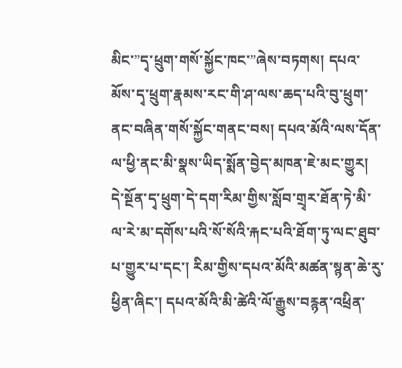མིང་”དྭ་ཕྲུག་གསོ་སྐྱོང་ཁང་”ཞེས་བཏགས། དཔའ་མོས་དྭ་ཕྲུག་རྣམས་རང་གི་ཤ་ལས་ཆད་པའི་བུ་ཕྲུག་ནང་བཞིན་གསོ་སྐྱོང་གནང་བས། དཔའ་མོའི་ལས་དོན་ལ་ཕྱི་ནང་མི་སྣས་ཡིད་སྨོན་བྱེད་མཁན་ཇེ་མང་གྱུར། དེ་སྔོན་དྭ་ཕྲུག་དེ་དག་རིམ་གྱིས་སློབ་གྲྭར་ཐོན་ཏེ་མི་ལ་རེ་མ་དགོས་པའི་སོ་སོའི་རྐང་པའི་ཐོག་ཏུ་ལང་ཐུབ་པ་གྱུར་པ་དང་། རིམ་གྱིས་དཔའ་མོའི་མཚན་སྙན་ཆེ་རུ་ཕྱིན་ཞིང་། དཔའ་མོའི་མི་ཚེའི་ལོ་རྒྱུས་བརྙན་འཕྲིན་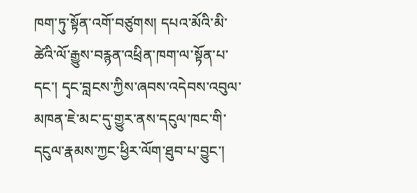ཁག་ཏུ་སྟོན་འགོ་བཙུགས། དཔའ་མོའི་མི་ཚེའི་ལོ་རྒྱུས་བརྙན་འཕྲིན་ཁག་ལ་སྟོན་པ་དང་། དྭང་བླངས་ཀྱིས་ཞབས་འདེབས་འབུལ་མཁན་ཇེ་མང་དུ་གྱུར་ནས་དངུལ་ཁང་གི་དངུལ་རྣམས་ཀྱང་ཕྱིར་ལོག་ཐུབ་པ་བྱུང་།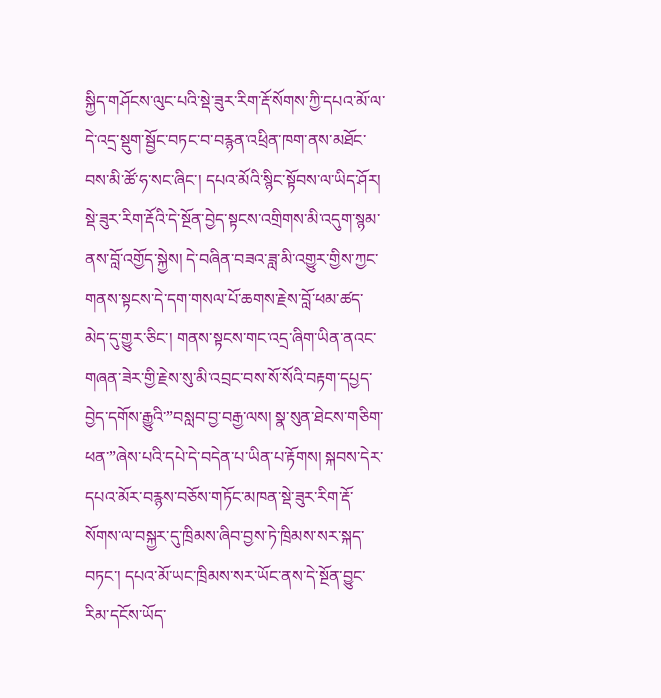སྐྱིད་གཤོངས་ལུང་པའི་སྡེ་ཟུར་རིག་རྡོ་སོགས་ཀྱི་དཔའ་མོ་ལ་དེ་འདྲ་སྡུག་སྦྱོང་བཏང་བ་བརྙན་འཕྲིན་ཁག་ནས་མཐོང་བས་མི་ཚོ་ཧ་སང་ཞིང་། དཔའ་མོའི་སྙིང་སྟོབས་ལ་ཡིད་ཤོར། སྡེ་ཟུར་རིག་རྡོའི་དེ་སྔོན་བྱེད་སྟངས་འགྲིགས་མི་འདུག་སྙམ་ནས་བློ་འགྱོད་སྐྱེས། དེ་བཞིན་བཟའ་ཟླ་མི་འགྱུར་གྱིས་ཀྱང་གནས་སྟངས་དེ་དག་གསལ་པོ་ཆགས་རྗེས་བློ་ཕམ་ཚད་མེད་དུ་གྱུར་ཅིང་། གནས་སྟངས་གང་འདྲ་ཞིག་ཡིན་ནའང་གཞན་ཟེར་གྱི་རྗེས་སུ་མི་འབྲང་བས་སོ་སོའི་བརྟག་དཔྱད་བྱེད་དགོས་རྒྱུའི་”བསླབ་བྱ་བརྒྱ་ལས། སྣ་སུན་ཐེངས་གཅིག་ཕན་”ཞེས་པའི་དཔེ་དེ་བདེན་པ་ཡིན་པ་རྟོགས། སྐབས་དེར་དཔའ་མོར་བརྙས་བཅོས་གཏོང་མཁན་སྡེ་ཟུར་རིག་རྡོ་སོགས་ལ་བསྐྱར་དུ་ཁྲིམས་ཞིབ་བྱས་ཏེ་ཁྲིམས་སར་སྐད་བཏང་། དཔའ་མོ་ཡང་ཁྲིམས་སར་ཡོང་ནས་དེ་སྔོན་བྱུང་རིམ་དངོས་ཡོད་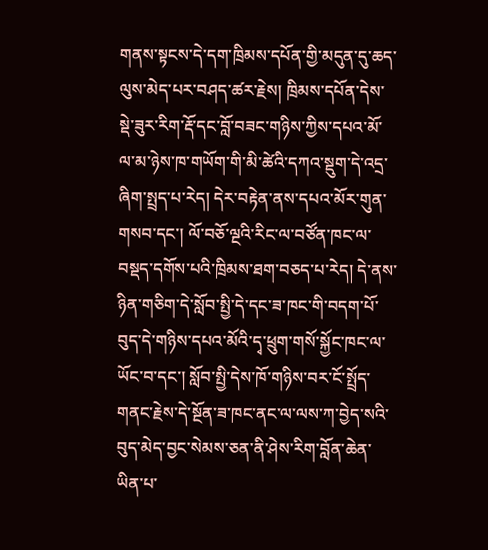གནས་སྟངས་དེ་དག་ཁྲིམས་དཔོན་གྱི་མདུན་དུ་ཆད་ལུས་མེད་པར་བཤད་ཚར་རྗེས། ཁྲིམས་དཔོན་དེས་སྡེ་ཟུར་རིག་རྡོ་དང་བློ་བཟང་གཉིས་ཀྱིས་དཔའ་མོ་ལ་མ་ཉེས་ཁ་གཡོག་གི་མི་ཚེའི་དཀའ་སྡུག་དེ་འདྲ་ཞིག་སྤྲད་པ་རེད། དེར་བརྟེན་ནས་དཔའ་མོར་གུན་གསབ་དང་། ལོ་བཅོ་ལྔའི་རིང་ལ་བཙོན་ཁང་ལ་བསྡད་དགོས་པའི་ཁྲིམས་ཐག་བཅད་པ་རེད། དེ་ནས་ཉིན་གཅིག་དེ་སློབ་སྤྱི་དེ་དང་ཟ་ཁང་གི་བདག་པོ་བུད་དེ་གཉིས་དཔའ་མོའི་དྭ་ཕྲུག་གསོ་སྐྱོང་ཁང་ལ་ཡོང་བ་དང་། སློབ་སྤྱི་དེས་ཁོ་གཉིས་བར་ངོ་སྤྲོད་གནང་རྗེས་དེ་སྔོན་ཟ་ཁང་ནང་ལ་ལས་ཀ་བྱེད་སའི་བུད་མེད་བྱང་སེམས་ཅན་ནི་ཤེས་རིག་བློན་ཆེན་ཡིན་པ་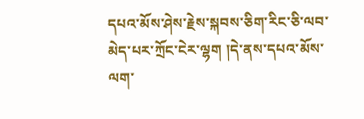དཔའ་མོས་ཤེས་རྗེས་སྐབས་ཅིག་རིང་ཅི་ལབ་མེད་པར་ཀྲོང་ངེར་ལྷག །དེ་ནས་དཔའ་མོས་ལག་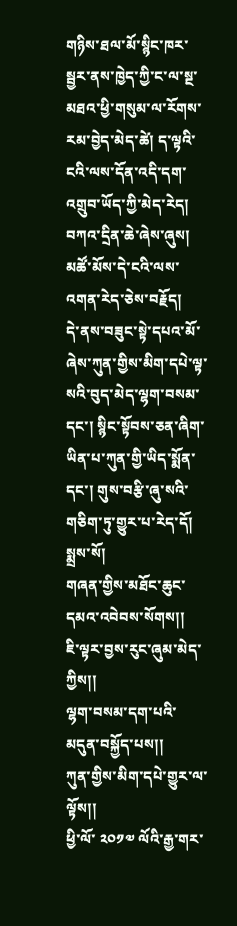གཉིས་ཐལ་མོ་སྙིང་ཁར་སྦྱར་ནས་ཁྱེད་ཀྱི་ང་ལ་སྔ་མཐའ་ཕྱི་གསུམ་ལ་རོགས་རམ་བྱེད་མེད་ཚེ། ད་ལྟའི་ངའི་ལས་དོན་འདི་དག་འགྲུབ་ཡོད་ཀྱི་མེད་རེད། བཀའ་དྲིན་ཆེ་ཞེས་ཞུས། མཚོ་མོས་དེ་ངའི་ལས་འགན་རེད་ཅེས་བརྗོད།
དེ་ནས་བཟུང་སྟེ་དཔའ་མོ་ཞེས་ཀུན་གྱིས་མིག་དཔེ་ལྟ་སའི་བུད་མེད་ལྷག་བསམ་དང་། སྙིང་སྟོབས་ཅན་ཞིག་ཡིན་པ་ཀུན་གྱི་ཡིད་སྨོན་དང་། གུས་བརྩི་ཞུ་སའི་གཅིག་ཏུ་གྱུར་པ་རེད་དོ།
སྨྲས་སོ།
གཞན་གྱིས་མཐོང་ཆུང་དམའ་འབེབས་སོགས།།
ཇི་ལྟར་བྱས་རུང་ཞུམ་མེད་ཀྱིས།།
ལྷག་བསམ་དག་པའི་མདུན་བསྐྱོད་པས།།
ཀུན་གྱིས་མིག་དཔེ་གྱུར་ལ་ལྟོས།།
ཕྱི་ལོ་ ༢༠༡༧ ལོའི་རྒྱ་གར་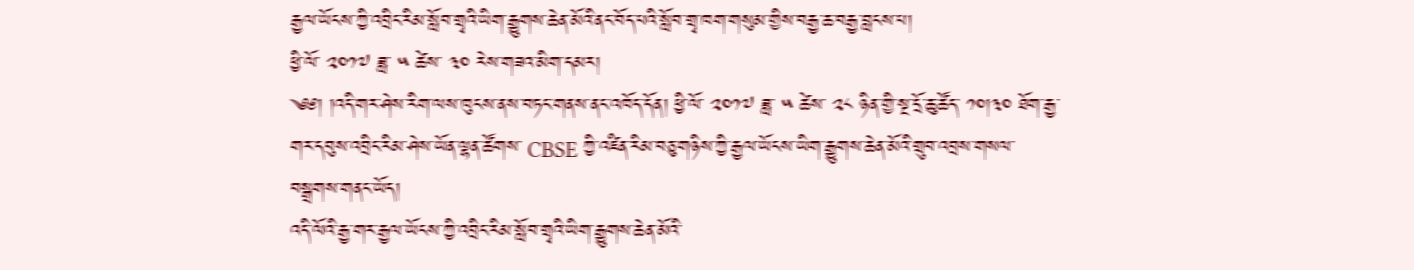རྒྱལ་ཡོངས་ཀྱི་འབྲིང་རིམ་སློབ་གྲྭའི་ཡིག་རྒྱུགས་ཆེན་མོའི་ནང་བོད་པའི་སློབ་གྲྭ་ཁག་གསུམ་གྱིས་བརྒྱ་ཆ་བརྒྱ་བླངས་པ།
ཕྱི་ལོ་ ༢༠༡༧ ཟླ་ ༥ ཚེས་ ༣༠ རེས་གཟའ་མིག་དམར།
༄༅། །འདི་གར་ཤེས་རིག་ལས་ཁུངས་ནས་བཏང་གནས་ནང་འཁོད་དོན། ཕྱི་ལོ་ ༢༠༡༧ ཟླ་ ༥ ཚེས་ ༢༨ ཉིན་གྱི་སྔ་དྲོ་ཆུ་ཚོད་ ༡༠།༣༠ ཐོག་རྒྱ་གར་དབུས་འབྲིང་རིམ་ཤེས་ཡོན་ལྷན་ཚོགས་ CBSE ཀྱི་འཛིན་རིམ་བཅུ་གཉིས་ཀྱི་རྒྱལ་ཡོངས་ཡིག་རྒྱུགས་ཆེན་མོའི་གྲུབ་འབྲས་གསལ་བསྒྲགས་གནང་ཡོད།
འདི་ལོའི་རྒྱ་གར་རྒྱལ་ཡོངས་ཀྱི་འབྲིང་རིམ་སློབ་གྲྭའི་ཡིག་རྒྱུགས་ཆེན་མོའི་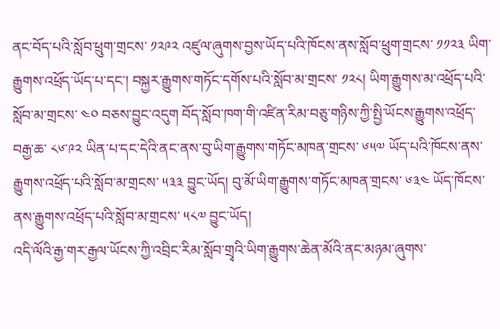ནང་བོད་པའི་སློབ་ཕྲུག་གྲངས་ ༡༢༩༢ འཛུལ་ཞུགས་བྱས་ཡོད་པའི་ཁོངས་ནས་སློབ་ཕྲུག་གྲངས་ ༡༡༢༣ ཡིག་རྒྱུགས་འཕྲོད་ཡོད་པ་དང་། བསྐྱར་རྒྱུགས་གཏོང་དགོས་པའི་སློབ་མ་གྲངས་ ༡༢༨། ཡིག་རྒྱུགས་མ་འཕྲོད་པའི་སློབ་མ་གྲངས་ ༤༠ བཅས་བྱུང་འདུག བོད་སློབ་ཁག་གི་འཛིན་རིམ་བཅུ་གཉིས་ཀྱི་སྤྱི་ཡོངས་རྒྱུགས་འཕྲོད་བརྒྱ་ཆ་ ༨༦་༩༢ ཡིན་པ་དང་དེའི་ནང་ནས་བུ་ཡིག་རྒྱུགས་གཏོང་མཁན་གྲངས་ ༦༥༧ ཡོད་པའི་ཁོངས་ནས་རྒྱུགས་འཕྲོད་པའི་སློབ་མ་གྲངས་ ༥༣༣ བྱུང་ཡོད། བུ་མོ་ཡིག་རྒྱུགས་གཏོང་མཁན་གྲངས་ ༦༣༤ ཡོད་ཁོངས་ནས་རྒྱུགས་འཕྲོད་པའི་སློབ་མ་གྲངས་ ༥༨༧ བྱུང་ཡོད།
འདི་ལོའི་རྒྱ་གར་རྒྱལ་ཡོངས་ཀྱི་འབྲིང་རིམ་སློབ་གྲྭའི་ཡིག་རྒྱུགས་ཆེན་མོའི་ནང་མཉམ་ཞུགས་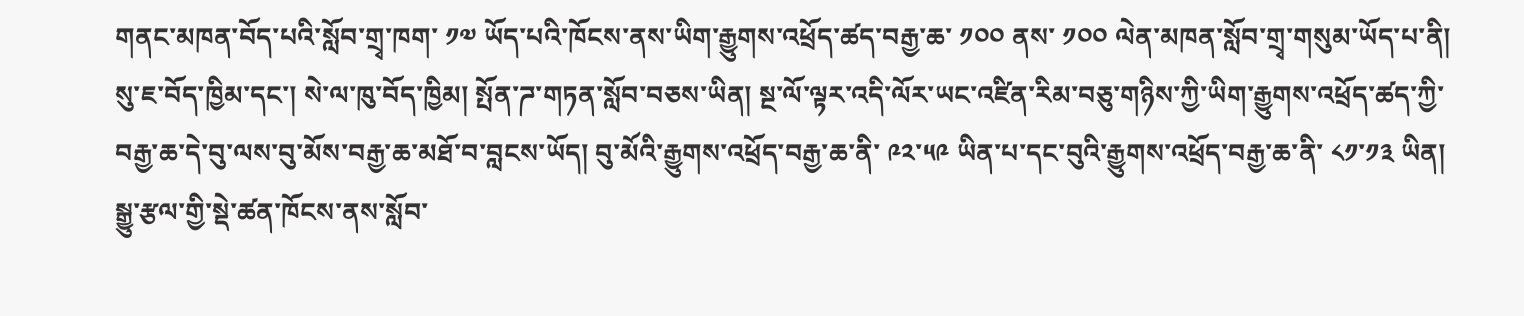གནང་མཁན་བོད་པའི་སློབ་གྲྭ་ཁག་ ༡༧ ཡོད་པའི་ཁོངས་ནས་ཡིག་རྒྱུགས་འཕྲོད་ཚད་བརྒྱ་ཆ་ ༡༠༠ ནས་ ༡༠༠ ལེན་མཁན་སློབ་གྲྭ་གསུམ་ཡོད་པ་ནི། སུ་ཇ་བོད་ཁྱིམ་དང་། སེ་ལ་ཁུ་བོད་ཁྱིམ། སྤོན་ཌ་གཏན་སློབ་བཅས་ཡིན། སྔ་ལོ་ལྟར་འདི་ལོར་ཡང་འཛིན་རིམ་བཅུ་གཉིས་ཀྱི་ཡིག་རྒྱུགས་འཕྲོད་ཚད་ཀྱི་བརྒྱ་ཆ་དེ་བུ་ལས་བུ་མོས་བརྒྱ་ཆ་མཐོ་བ་བླངས་ཡོད། བུ་མོའི་རྒྱུགས་འཕྲོད་བརྒྱ་ཆ་ནི་ ༩༢་༥༩ ཡིན་པ་དང་བུའི་རྒྱུགས་འཕྲོད་བརྒྱ་ཆ་ནི་ ༨༡་༡༣ ཡིན།
སྒྱུ་རྩལ་གྱི་སྡེ་ཚན་ཁོངས་ནས་སློབ་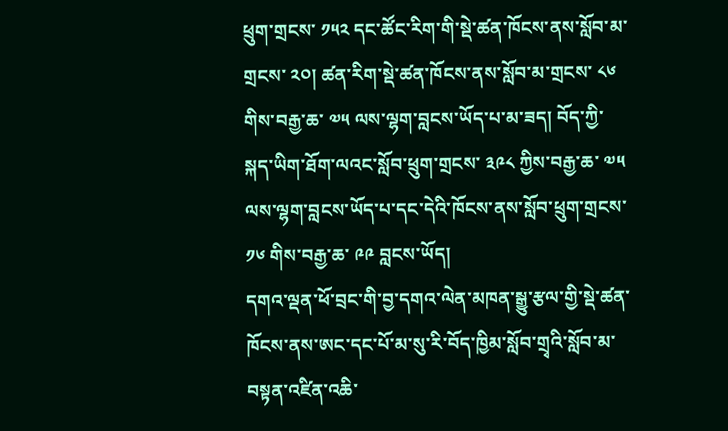ཕྲུག་གྲངས་ ༡༥༢ དང་ཚོང་རིག་གི་སྡེ་ཚན་ཁོངས་ནས་སློབ་མ་གྲངས་ ༢༠། ཚན་རིག་སྡེ་ཚན་ཁོངས་ནས་སློབ་མ་གྲངས་ ༨༦ གིས་བརྒྱ་ཆ་ ༧༥ ལས་ལྷག་བླངས་ཡོད་པ་མ་ཟད། བོད་ཀྱི་སྐད་ཡིག་ཐོག་ལའང་སློབ་ཕྲུག་གྲངས་ ༣༩༨ ཀྱིས་བརྒྱ་ཆ་ ༧༥ ལས་ལྷག་བླངས་ཡོད་པ་དང་དེའི་ཁོངས་ནས་སློབ་ཕྲུག་གྲངས་ ༡༦ གིས་བརྒྱ་ཆ་ ༩༩ བླངས་ཡོད།
དགའ་ལྡན་ཕོ་བྲང་གི་བྱ་དགའ་ལེན་མཁན་སྒྱུ་རྩལ་གྱི་སྡེ་ཚན་ཁོངས་ནས་ཨང་དང་པོ་མ་སུ་རི་བོད་ཁྱིམ་སློབ་གྲྭའི་སློབ་མ་བསྟན་འཛིན་འཆི་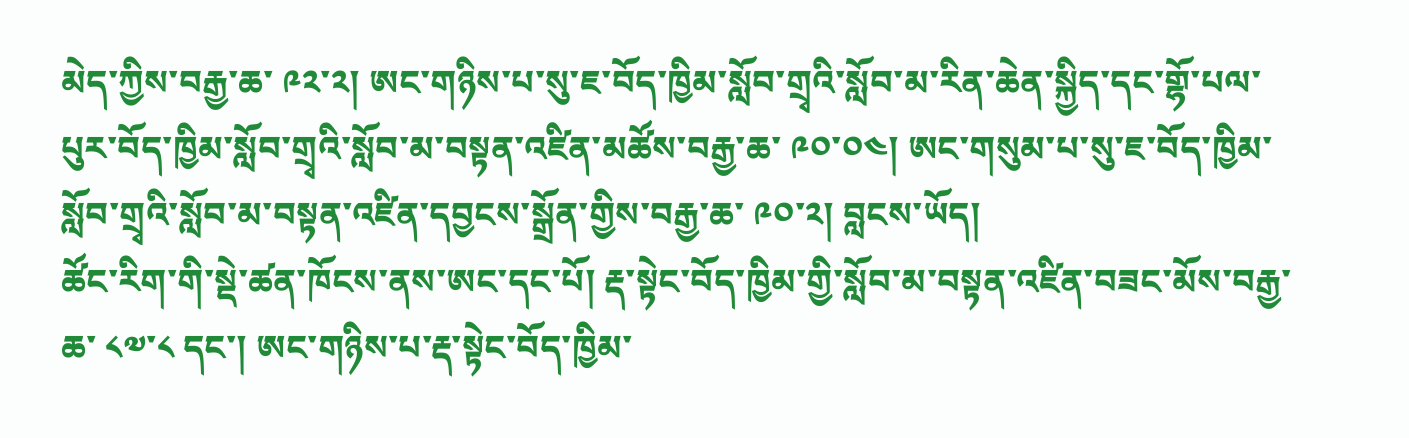མེད་ཀྱིས་བརྒྱ་ཆ་ ༩༢་༢། ཨང་གཉིས་པ་སུ་ཇ་བོད་ཁྱིམ་སློབ་གྲྭའི་སློབ་མ་རིན་ཆེན་སྐྱིད་དང་གྷོ་པལ་པུར་བོད་ཁྱིམ་སློབ་གྲྭའི་སློབ་མ་བསྟན་འཛིན་མཚོས་བརྒྱ་ཆ་ ༩༠་༠༤། ཨང་གསུམ་པ་སུ་ཇ་བོད་ཁྱིམ་སློབ་གྲྭའི་སློབ་མ་བསྟན་འཛིན་དབྱངས་སྒྲོན་གྱིས་བརྒྱ་ཆ་ ༩༠་༢། བླངས་ཡོད།
ཚོང་རིག་གི་སྡེ་ཚན་ཁོངས་ནས་ཨང་དང་པོ། རྡ་སྟེང་བོད་ཁྱིམ་གྱི་སློབ་མ་བསྟན་འཛིན་བཟང་མོས་བརྒྱ་ཆ་ ༨༧་༨ དང་། ཨང་གཉིས་པ་རྡ་སྟེང་བོད་ཁྱིམ་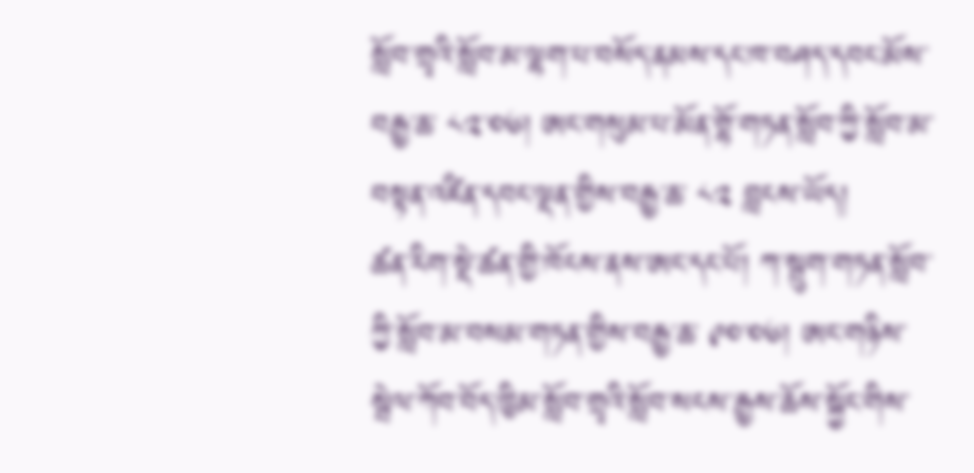སློབ་གྲྭའི་སློབ་མ་ལྷག་པ་བསོད་ནམས་དང་ཁ་བཤད་དབང་མོས་བརྒྱ་ཆ་ ༨༢་༠༦། ཨང་གསུམ་པ་མོན་གྷོ་གཏན་སློབ་ཀྱི་སློབ་མ་བསྟན་འཛིན་དབང་ལྡན་གྱིས་བརྒྱ་ཆ་ ༨༢ བླངས་ཡོད།
ཚན་རིག་སྡེ་ཚན་གྱི་ཁོངས་ནས་ཨང་དང་པོ། ཀ་སྦུག་གཏན་སློབ་ཀྱི་སློབ་མ་བསམ་གཏན་གྱིས་བརྒྱ་ཆ་ ༩༠་༠༦། ཨང་གཉིས་སྦེལ་ཀོབ་བོད་ཁྱིམ་སློབ་གྲྭའི་སློབ་སངས་རྒྱས་ཆོས་སྐྱོང་གིས་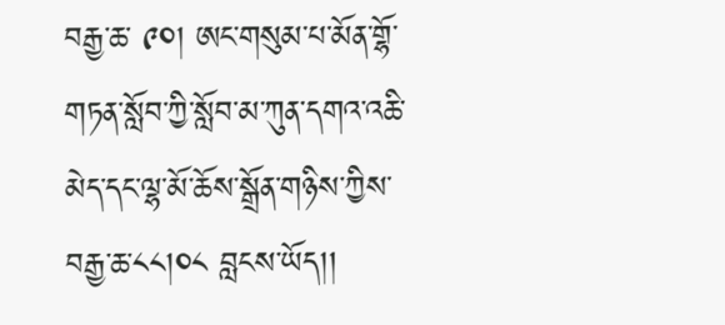བརྒྱ་ཆ་ ༩༠། ཨང་གསུམ་པ་མོན་གྷོ་གཏན་སློབ་ཀྱི་སློབ་མ་ཀུན་དགའ་འཆི་མེད་དང་ལྷ་མོ་ཆོས་སྒྲོན་གཉིས་ཀྱིས་བརྒྱ་ཆ་༨༨།༠༨ བླངས་ཡོད།།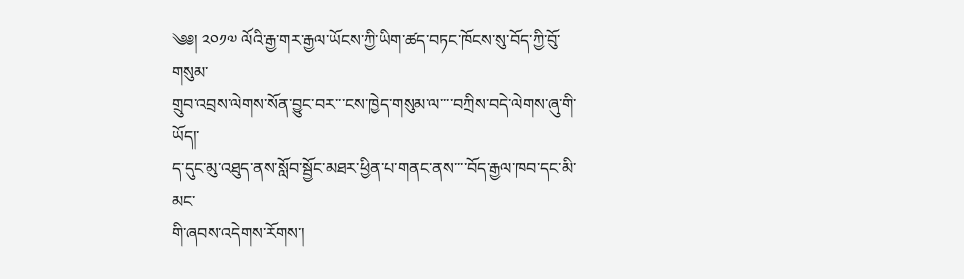༄༅། ༢༠༡༧ ལོའི་རྒྱ་གར་རྒྱལ་ཡོངས་ཀྱི་ཡིག་ཚད་བཏང་ཁོངས་སུ་བོད་ཀྱི་བོུ་གསུམ་
གྲུབ་འབྲས་ལེགས་སོན་བྱུང་བར་་་ངས་ཁྱེད་གསུམ་ལ་་་་བཀྲིས་བདེ་ལེགས་ཞུ་གི་ཡོད།་
ད་དུང་མུ་འཐུད་ནས་སློབ་སྦྱོང་མཐར་ཕྱིན་པ་གནང་ནས་་་་བོད་རྒྱལ་ཁབ་དང་མི་མང་
གི་ཞབས་འདེགས་རོགས་།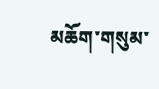མཆོག་གསུམ་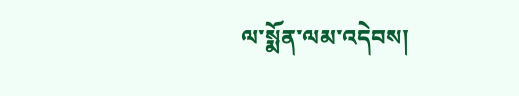ལ་སྨོན་ལམ་འདེབས།